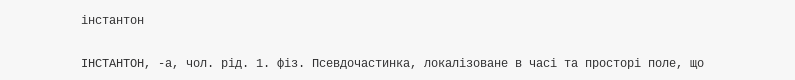інстантон

ІНСТАНТОН, -а, чол. рід. 1. фіз. Псевдочастинка, локалізоване в часі та просторі поле, що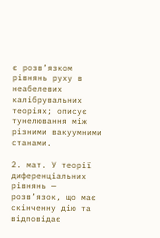є розв’язком рівнянь руху в неабелевих калібрувальних теоріях; описує тунелювання між різними вакуумними станами.

2. мат. У теорії диференціальних рівнянь — розв’язок, що має скінченну дію та відповідає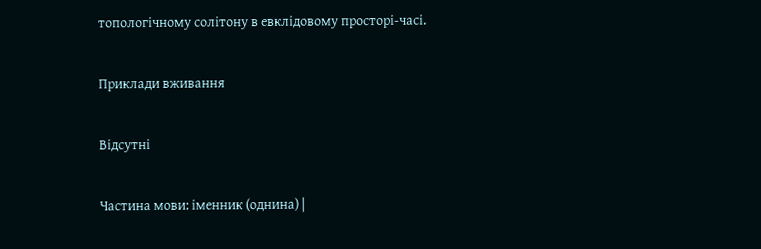топологічному солітону в евклідовому просторі-часі.

Приклади вживання

Відсутні

Частина мови: іменник (однина) |